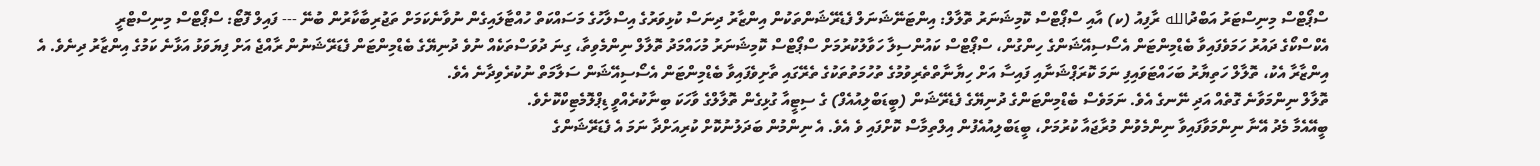ސްޕޯޓްސް މިނިސްޓަރު އަބްދުالله ރާފިއު (ކ) އާއި ސްޕޯޓްސް ކޮމިޝަނަރު ތޮލާލް: އިންޓަނޭޝަނަލް ފެޑެރޭޝަންތަކުން އިންޒާރު ދިނަސް ކުޅިވަރުގެ އިސްލާހުގެ މަސައްކަތް ހުއްޓާލައިގެން ނުވާނެކަމަށް ތަޖުރިބާކާރުން ބުނޭ --- ފައިލް ފޮޓޯ: ސްޕޯޓްސް މިނިސްޓްރީ
އެކްސްކޯގެ ދައުރު ހަމަވެފައިވާ ބެޑްމިންޓަން އެސޯސިއޭޝަންގެ ހިންގުން، ސްޕޯޓްސް ކައުންސިލާ ހަވާލުކުރުމަށް ސްޕޯޓްސް ކޮމިޝަނަރު މުހައްމަދު ތޮލާލް ނިންމެވިތާ، ގިނަ ދުވަސްތަކެއް ނުވެ ދުނިޔޭގެ ބެޑްމިންޓަން ފެޑަރޭޝަނުން ރާއްޖެ އަށް ފިޔަވަޅު އަޅާނެ ކަމުގެ އިންޒާރު ދިނެވެ. އެ އިންޒާރާ އެކު، ތޮލާލް ހަތިޔާރު ބަހައްޓަވައިފި ނަމަ ކޮރަޕްޝަނާއި ފައިސާ އަށް ހިޔާނާތްތެރިވުމުގެ ތުހުމަތުތަކުގެ ތެރޭގައި ތާށިވެފައިވާ ބެޑްމިންޓަން އެސޯސިއޭޝަން ސަލާމަތް ނުކުރެވިދާނެ އެވެ.
ތޮލާލް ނިންމަވާނެ ގޮތެއް އަދި ނޭނގެ އެވެ. ނަމަވެސް ބެޑްމިންޓަންގެ ދުނިޔޭގެ ފެޑެރޭޝަން (ބީޑަބްލިއުއެފް) ގެ ސިޓީއާ ގުޅިގެން ތޮލާލްގެ ވާހަކަ ބިނާކުރެއްވީ ޑިޕްލޮމެޓިކްކޮށެވެ.
ބީއޭއެމާ މެދު އޭނާ ނިންމަވާފައިވާ ނިންމެވުން މުރާޖައާ ކުރުމަށް، ބީޑަބްލިއުއެފުން އިލްތިމާސް ކޮށްފައި ވެ އެވެ. އެ ނިންމުން ބަދަލުނުކޮށް ކުރިއަށްދާ ނަމަ އެ ފެޑަރޭޝަންގެ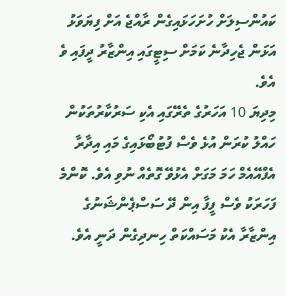ކައުންސިލަށް ހުށަހަޅައިގެން ރާއްޖެ އަށް ފިޔަވަޅު އަޅަން ޖެހިދާނެ ކަމަށް ސިޓީގައި އިންޒާރު ދީފައި ވެ އެވެ.
މިދިޔަ 10 އަހަރުގެ ތެރޭގައި އެކި ސަރުކާރުތަކުން ހައްލު ކުރަން އުޅެ ވެސް ފުޓުބޯޅައިގެ މައި އިދާރާ އެފްއޭއެމް ހަމަ މަގަށް އެޅުވޭ ގޮތެއް ނުވި އެވެ. ކޮންމެ ފަހަރަކު ވެސް ފީފާ އިން ދޭ ސަސްޕެންޝަނުގެ އިންޒާރާ އެކު މަސައްކަތް ހިނދިގެން ދަނީ އެވެ.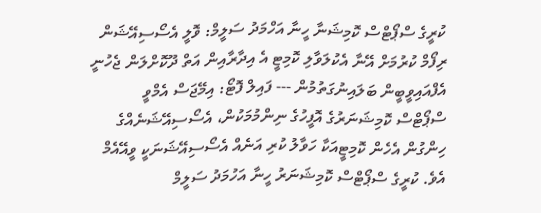ކުރީގެ ސްޕޯޓްސް ކޮމިޝަނާ ހީނާ އަހްމަދު ސަލީމް: ވޮލީ އެސޯސިއޭޝަން ރިފޯމް ކުރުމަށް އޭނާ އެކުލަވާލި ކޮމިޓީ އެ އިދާރާއިން އަތް ދޫކޮށްލަން ޖެހުނީ އެފްއައިވީބީން ބަލައިނުގަތުމުން --- ފައިލް ފޮޓޯ: އިމޭޖަސް އެމްވީ
ސްޕޯޓްސް ކޮމިޝަނަރުގެ އޮފީހުގެ ނިންމުމަކުން، އެސޯސިއޭޝަނެއްގެ ހިންގުން އެހެން ކޮމިޓީއަކާ ހަވާލު ކުރި އަނެއް އެސޯސިއޭޝަނަކީ ވީއޭއެމް އެވެ. ކުރީގެ ސްޕޯޓްސް ކޮމިޝަނަރު ހީނާ އަހުމަދު ސަލީމް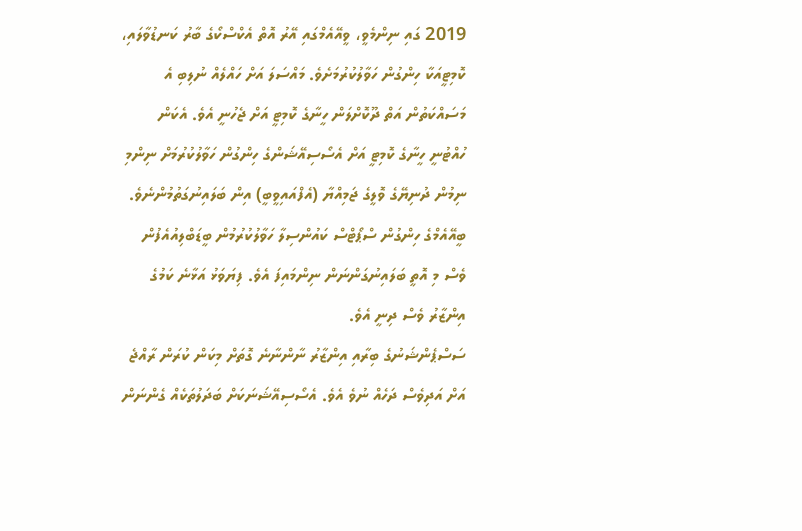2019 ގައި ނިންމެވީ، ވީއޭއެމްގައި އޭރު އޮތް އެކްސްކޯގެ ބާރު ކަނޑުވާލައި، ކޮމިޓީއަކާ ހިންގުން ހަވާލުކުރުމަށެވެ. މައްސަލަ އަށް ހައްލެއް ނުލިބި އެ މަސައްކަތުން އަތް ދޫކޮށްލަން ހީނާގެ ކޮމިޓީ އަށް ޖެހުނީ އެވެ. އެކަން ހުއްޓުނީ ހީނާގެ ކޮމިޓީ އަށް އެސޯސިއޭޝަންގެ ހިންގުން ހަވާލުކުރުމަށް ނިންމި ނިމުން ދުނިޔޭގެ ވޮލީގެ ޖަމިއްޔާ (އެފްއައިވީބީ) އިން ބަލައިނުގަތުމުންނެވެ.
ބީއޭއެމްގެ ހިންގުން ސްޕޯޓްސް ކައުންސިލާ ހަވާލުކުރުމުން ބީޑަބްލިއުއެފުން ވެސް މި އޮތީ ބަލައިނުގަންނަން ނިންމައިފަ އެވެ. ފިޔަވަޅު އަޅާނެ ކަމުގެ އިންޒާރު ވެސް ދިނީ އެވެ.
ސަސްޕެންޝަނުގެ ބިރާއި އިންޒާރު ނާންނާނެ ގޮތަށް މިކަން ކުރަން ރާއްޖެ އަށް އަދިވެސް ދަހެއް ނުވެ އެވެ. އެސޯސިއޭޝަނަކަށް ބަދަލުތަކެއް ގެންނަން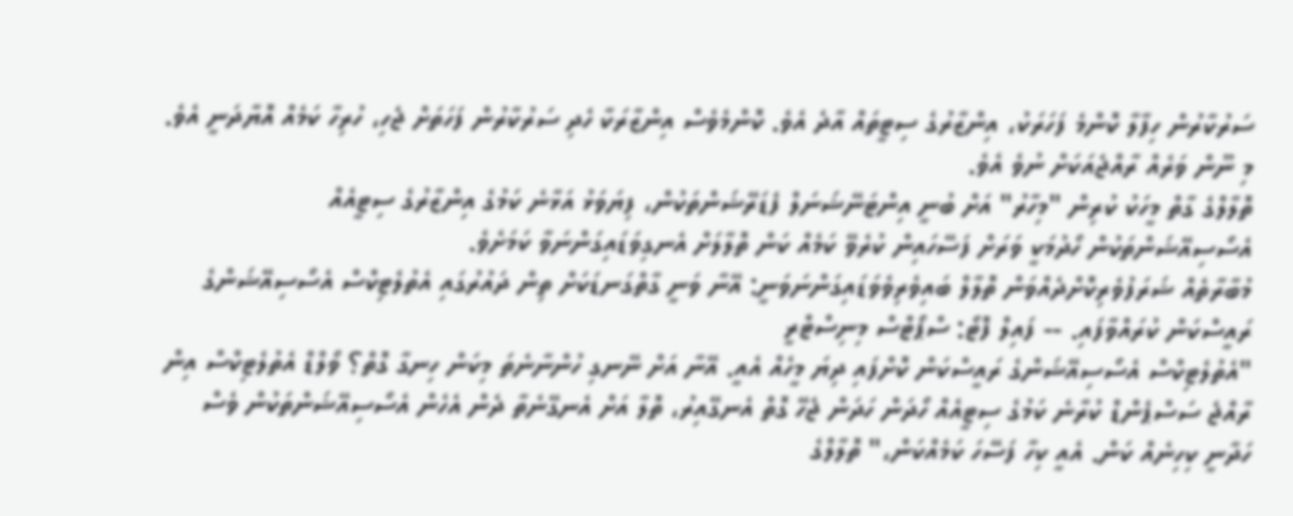ސަރުކާރުން ހިފާލާ ކޮންމެ ފަހަރަކު، އިންޒާރުގެ ސިޓީތައް އާދެ އެވެ. ކޮންމެވެސް އިންޒާރަކާ ހެދި ސަރުކާރުން ފަހަތަށް ޖެހި، ހުރިހާ ކަމެއް އޮޔާދަނީ އެވެ. މި ނޫން ވަރެއް ރާއްޖެއަކަށް ނުވެ އެވެ.
ތޮލާލްގެ ގާތް މީހަކު ކުރިން "މިހާރު" އަށް ބުނީ އިންޓަނޭޝަނަލް ފެޑަރޭޝަންތަކުން، ފިޔަވަޅު އަޅާނެ ކަމުގެ އިންޒާރުގެ ސިޓީއެއް އެސޯސިއޭޝަންތަކުން ހޯދުމަކީ ވަރަށް ފަސޭހައިން ކުރެވޭ ކަމެއް ކަން ތޮލާލަށް އެނގިވަޑައިގަންނަވާ ކަމަށެވެ.
މުބާރާތެއް ޝަރަފުވެރިކޮށްދެއްވަން ތޮލާލް ބައިވެރިވެވަޑައިގަންނަވަނީ: އޭނާ ވަނީ ގާތްގަނޑަކަށް ތިން ދައުރުގައި އެތުލެޓިކްސް އެސޯސިއޭޝަންގެ ރައީސްކަން ކުރައްވާފައި. -- ފައިލް ފޮޓޯ: ސްޕޯޓްސް މިނިސްޓްރީ
"އެތުލެޓިކްސް އެސޯސިއޭޝަންގެ ރައީސްކަން ކޮށްފައި ދިޔަ މީހެއް އެއީ. އޭނާ އަށް ނޭނގި ހުންނާނެތަ މިކަން ހިނގާ ގޮތް؟ ވޯލްޑް އެތުލެޓިކްސް އިން ރާއްޖެ ސަސްޕެންޑް ކުރާނެ ކަމުގެ ސިޓީއެއް ހޯދަން ހަދަން ޖެހޭ ގޮތް އެނގޭއިރު، ތޮލާ އަށް އެނގޭނެތާ ދެން އެހެން އެސޯސިއޭޝަންތަކުން ވެސް ހަދާނީ ކިހިނެއް ކަން. އެއީ ކިހާ ފަސޭހަ ކަމެއްކަން،" ތޮލާލްގެ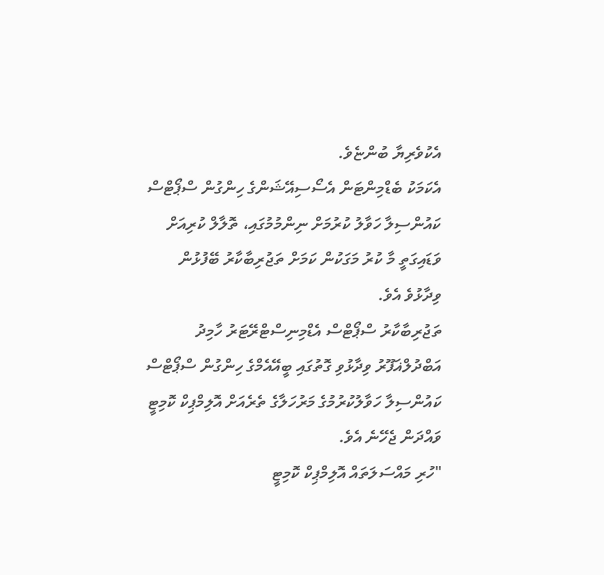އެކުވެރިޔާ ބުންޏެވެ.
އެކަމަކު ބެޑްމިންޓަން އެސޯސިއޭޝަންގެ ހިންގުން ސްޕޯޓްސް ކައުންސިލާ ހަވާލު ކުރުމަށް ނިންމުމުގައި، ތޮލާލް ކުރިއަށް ވަޑައިގަތީ މާ ކުރު މަގަކުން ކަމަށް ތަޖުރިބާކާރު ބޭފުޅުން ވިދާޅުވެ އެވެ.
ތަޖުރިބާކާރު ސްޕޯޓްސް އެޑްމިނިސްޓްރޭޓަރު ހާމިދު އަބްދުލްޣަފޫރު ވިދާޅުވި ގޮތުގައި ބީއޭއެމްގެ ހިންގުން ސްޕޯޓްސް ކައުންސިލާ ހަވާލުކުރުމުގެ މަރުހަލާގެ ތެރެއަށް އޮލިމްޕިކް ކޮމިޓީ ވައްދަން ޖެހޭނެ އެވެ.
"ހުރި މައްސަލަތައް އޮލިމްޕިކް ކޮމިޓީ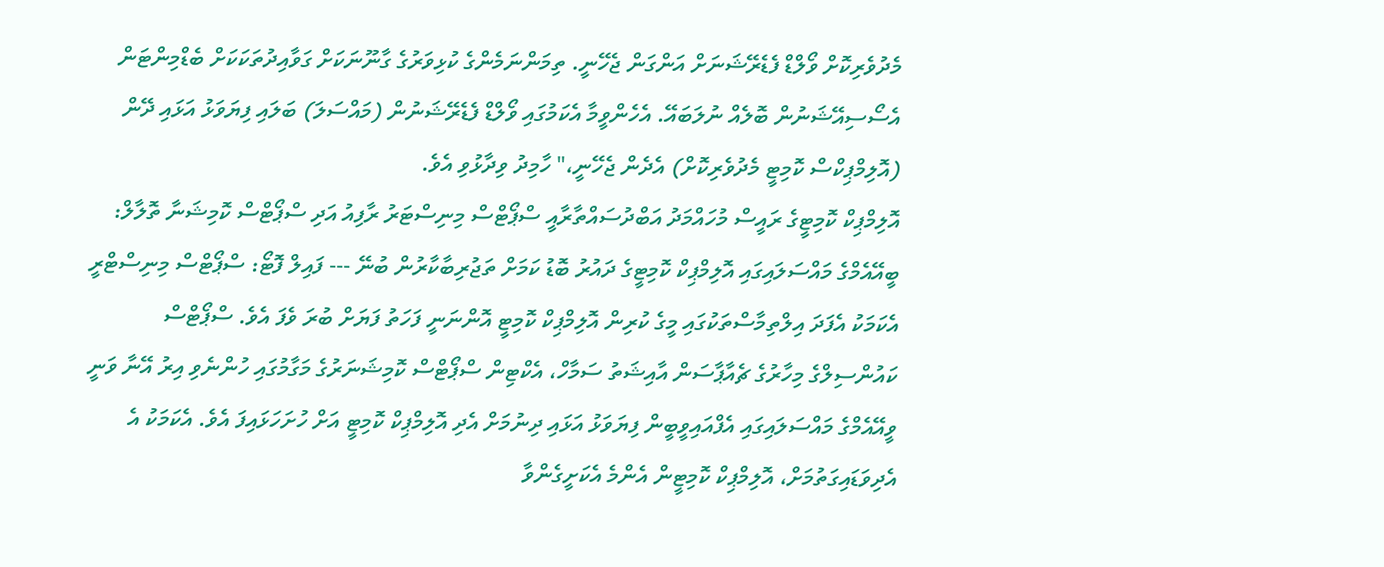މެދުވެރިކޮށް ވޯލްޑް ފެޑެރޭޝަނަށް އަންގަން ޖެހޭނީ. ތިމަންނަމެންގެ ކުޅިވަރުގެ ގާނޫނަކަށް ގަވާއިދުތަކަކަށް ބެޑްމިންޓަން އެސޯސިއޭޝަނުން ބޮލެއް ނުލަބައޭ. އެހެންވީމާ އެކަމުގައި ވޯލްޑް ފެޑެރޭޝަނުން (މައްސަލަ) ބަލައި ފިޔަވަޅު އަޅައި ދޭން (އޮލިމްޕިކްސް ކޮމިޓީ މެދުވެރިކޮށް) އެދެން ޖެހޭނީ،" ހާމިދު ވިދާޅުވި އެވެ.
އޮލިމްޕިކް ކޮމިޓީގެ ރައީސް މުހައްމަދު އަބްދުސައްތާރާއީ ސްޕޯޓްސް މިނިސްޓަރު ރާފިއު އަދި ސްޕޯޓްސް ކޮމިޝަނާ ތޮލާލް: ބީއޭއެމްގެ މައްސަލައިގައި އޮލިމްޕިކް ކޮމިޓީގެ ދައުރު ބޮޑު ކަމަށް ތަޖުރިބާކާރުން ބުނޭ --- ފައިލް ފޮޓޯ: ސްޕޯޓްސް މިނިސްޓްރީ
އެކަމަކު އެފަދަ އިލްތިމާސްތަކުގައި މީގެ ކުރިން އޮލިމްޕިކް ކޮމިޓީ އޮންނަނީ ފަހަތު ފަޔަށް ބުރަ ވެފަ އެވެ. ސްޕޯޓްސް ކައުންސިލްގެ މިހާރުގެ ޗެއާޕާސަން އާއިޝަތު ސަމާހް، އެކްޓިން ސްޕޯޓްސް ކޮމިޝަނަރުގެ މަގާމުގައި ހުންނެވި އިރު އޭނާ ވަނީ ވީއޭއެމްގެ މައްސަލައިގައި އެފްއައިވީބީން ފިޔަވަޅު އަޅައި ދިނުމަށް އެދި އޮލިމްޕިކް ކޮމިޓީ އަށް ހުށަހަޅައިފަ އެވެ. އެކަމަކު އެ އެދިވަޑައިގަތުމަށް، އޮލިމްޕިކް ކޮމިޓީން އެންމެ އެކަށީގެންވާ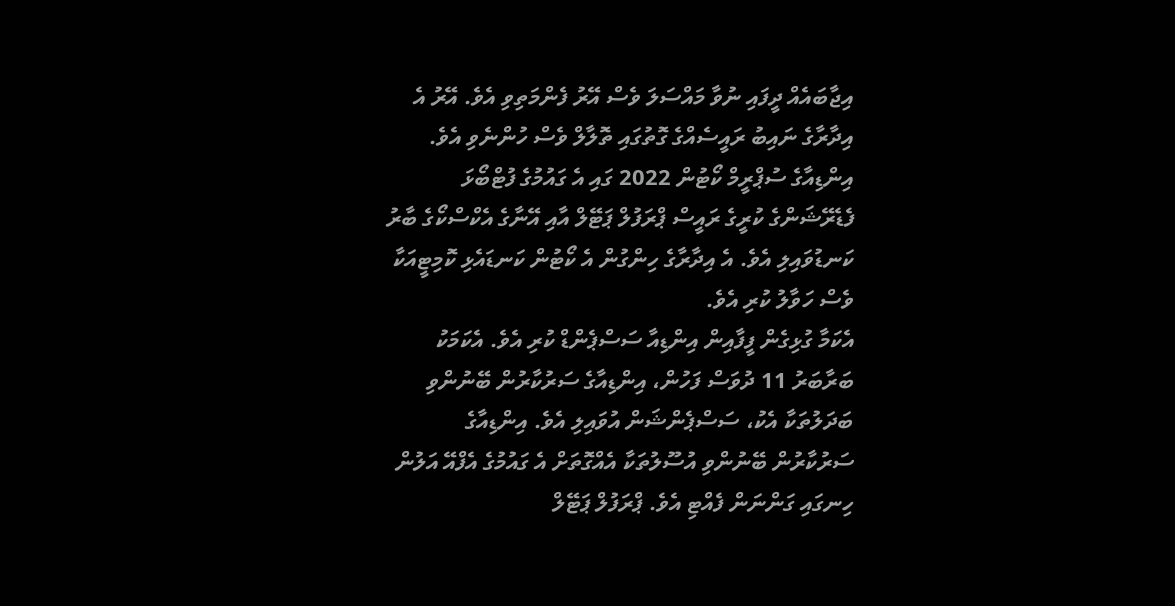އިޖާބައެއް ދީފައި ނުވާ މައްސަލަ ވެސް އޭރު ފެންމަތިވި އެވެ. އޭރު އެ އިދާރާގެ ނައިބު ރައީސެއްގެ ގޮތުގައި ތޮލާލް ވެސް ހުންނެވި އެވެ.
އިންޑިއާގެ ސުޕްރީމް ކޯޓުން 2022 ގައި އެ ގައުމުގެ ފުޓްބޯޅަ ފެޑެރޭޝަންގެ ކުރީގެ ރައީސް ޕްރަފުލް ޕަޓޭލް އާއި އޭނާގެ އެކްސްކޯގެ ބާރު ކަނޑުވައިލި އެވެ. އެ އިދާރާގެ ހިންގުން އެ ކޯޓުން ކަނޑައެޅި ކޮމިޓީއަކާ ވެސް ހަވާލު ކުރި އެވެ.
އެކަމާ ގުޅިގެން ފީފާއިން އިންޑިއާ ސަސްޕެންޑް ކުރި އެވެ. އެކަމަކު ބަރާބަރު 11 ދުވަސް ފަހުން، އިންޑިއާގެ ސަރުކާރުން ބޭނުންވި ބަދަލުތަކާ އެކު، ސަސްޕެންޝަން އުވައިލި އެވެ. އިންޑިއާގެ ސަރުކާރުން ބޭނުންވި އުސޫލުތަކާ އެއްގޮތަށް އެ ގައުމުގެ އެފްއޭ އަލުން ހިނގައި ގަންނަން ފެއްޓި އެވެ. ޕްރަފުލް ޕަޓޭލް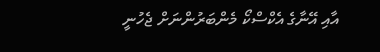އާއި އޭނާގެ އެކްސްކޯ މެންބަރުންނަށް ޖެހުނީ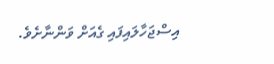އިސްޖަހާލައިފައި ގެއަށް ވަންނާށެވެ.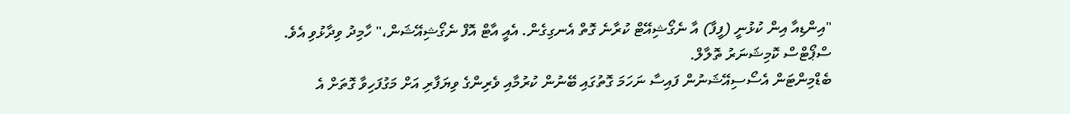"އިންޑިއާ އިން ކުޅުނީ (ފީފާ) އާ ނެގޯޝިއޭޓް ކުރާނެ ގޮތް އެނގިގެން. އެއީ އާޓް އޮފް ނެގޯޝިއޭޝަން،" ހާމިދު ވިދާޅުވި އެވެ.
ސްޕޯޓްސް ކޮމިޝަނަރު ތޮލާލް.
ބެޑްމިންޓަން އެސޯސިއޭޝަނުން ފައިސާ ނަހަމަ ގޮތުގައި ބޭނުން ކުރުމާއި ވެރިންގެ ވިޔަފާރި އަށް މަގުފަހިވާ ގޮތަށް އެ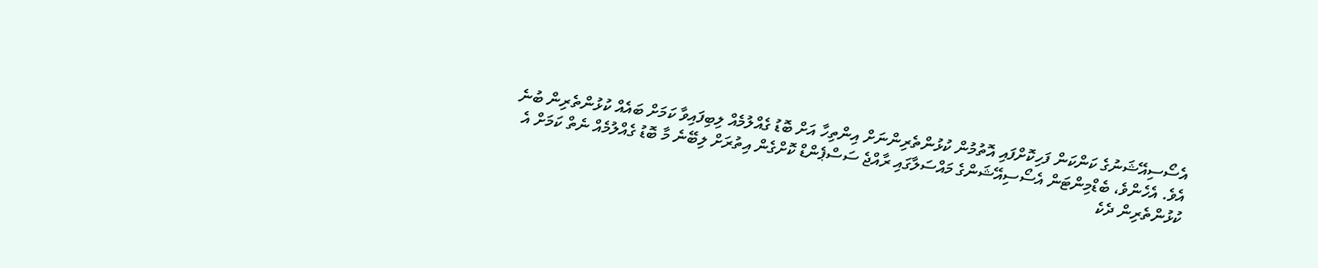އެސޯސިއޭޝަނުގެ ކަންކަން ފަހިކޮށްފައި އޮތުމުން ކުޅުންތެރިންނަށް އިންތިހާ އަށް ބޮޑު ގެއްލުމެއް ލިބިފައިވާ ކަމަށް ބައެއް ކުޅުންތެރިން ބުނެ އެވެ. އެހެންވެ، ބެޑްމިންޓަން އެސޯސިއޭޝަންގެ މައްސަލާގައި ރާއްޖެ ސަސްޕެންޑް ކޮށްގެން އިތުރަށް ލިބޭނެ މާ ބޮޑު ގެއްލުމެއް ނެތް ކަމަށް އެ ކުޅުންތެރިން ދެކެ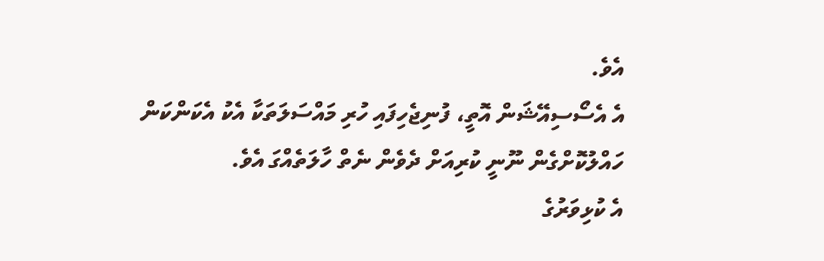އެވެ.
އެ އެސޯސިއޭޝަން އޮތީ، ފުނިޖެހިފައި ހުރި މައްސަލަތަކާ އެކު އެކަންކަން ހައްލުކޮށްގެން ނޫނީ ކުރިއަށް ދެވެން ނެތް ހާލަތެއްގަ އެވެ.
އެ ކުޅިވަރުގެ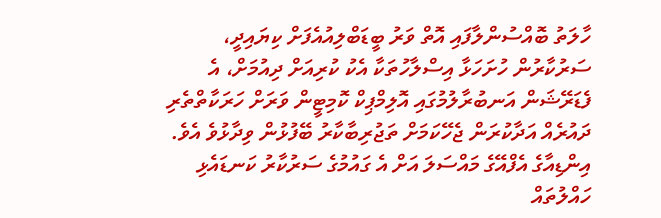ހާލަތު ބޮއްސުންލާފައި އޮތް ވަރު ބީޑަބްލިއުއެފަށް ކިޔައިދީ، ސަރުކާރުން ހުށަހަޅާ އިސްލާހުތަކާ އެކު ކުރިއަށް ދިއުމަށް، އެ ފެޑަރޭޝަން އަނބުރާލުމުގައި އޮލިމްޕިކް ކޮމިޓީން ވަރަށް ހަރަކާތްތެރި ދައުރެއް އަދާކުރަން ޖެހޭކަމަށް ތަޖުރިބާކާރު ބޭފުޅުން ވިދާޅުވެ އެވެ.
އިންޑިއާގެ އެފްއޭގެ މައްސަލަ އަށް އެ ގައުމުގެ ސަރުކާރު ކަނޑައެޅި ހައްލުތައް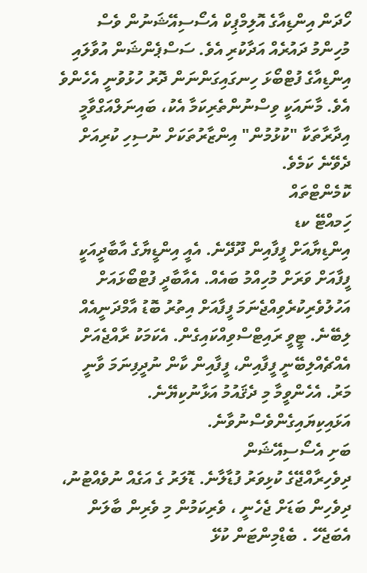ހޯދަން އިންޑިއާގެ އޮލިމްޕިކް އެސޯސިއޭޝަނުން ވެސް މުހިންމު ދައުރެއް އަދާކުރި އެވެ. ސަސްޕެންޝަން އުވާލައި އިންޑިއާގެ ފުޓްބޯޅަ ހިނގައިގަންނަން ދޮރު ހުޅުވުނީ އެހެންވެ އެވެ. މާނައަކީ ވިސްނުންތެރިކަމާ އެކު، ބައިނަލްއަގްވާމީ އިދާރާތަކާ "ކުޅުމުން" އިންޒާރުތަކަށް ނުސިހި ކުރިއަށް ދެވޭނެ ކަމެވެ.
ކޮމެންޓްތައް
ހަިމއްޓޭ ކޑ
އިންޑިޔާއަށް ފީފާއިން ދޫދޭނެ. އެއީ އިންޑީޔާގެ އާބާދީއަކީ ފީފާއަށް ވަރަށް މުހިއްމު ބައެއް. އެއާބާދީ ފުޓްބޯޅައަށް އަހުލުވެރިކުރެވިއްޖެނަމަ ފީފާއަށް އިތުރު ބޮޑު އާމްދަނީއެއް ލިބޭނެ. ޓީވީ ރައިޓްސްވިއްކައިގެން. އެކަމަކު ރާއްޖެއަށް އެއްޗެއްލިބޭނީ ފީފާއިން، ފީފާއިން ކާން ނުދީފިނަމަ ވާނީ މަރު. އެހެންވީމާ މި ދެޤައުމު އަޅާނުކިޔޭނެ. އަޅައިކިޔައިގެންވެސްނުވާނެ.
ބަށި އެސޯސިއޭޝަން
ދިވެހިރާއްޖޭގެ ކުޅިވަރު ފުޑާލާނެ. ޑޮލަރު ގެ އަގެއް ނުވެއްޓުނު، ދިވެހިން ބަޑަށް ޖެހެނީ ، ވެރިކަމުން މި ވެރިން ބާލަން އެބަޖެހޭ . ބެޑްމިންޓަން ކުޅޭ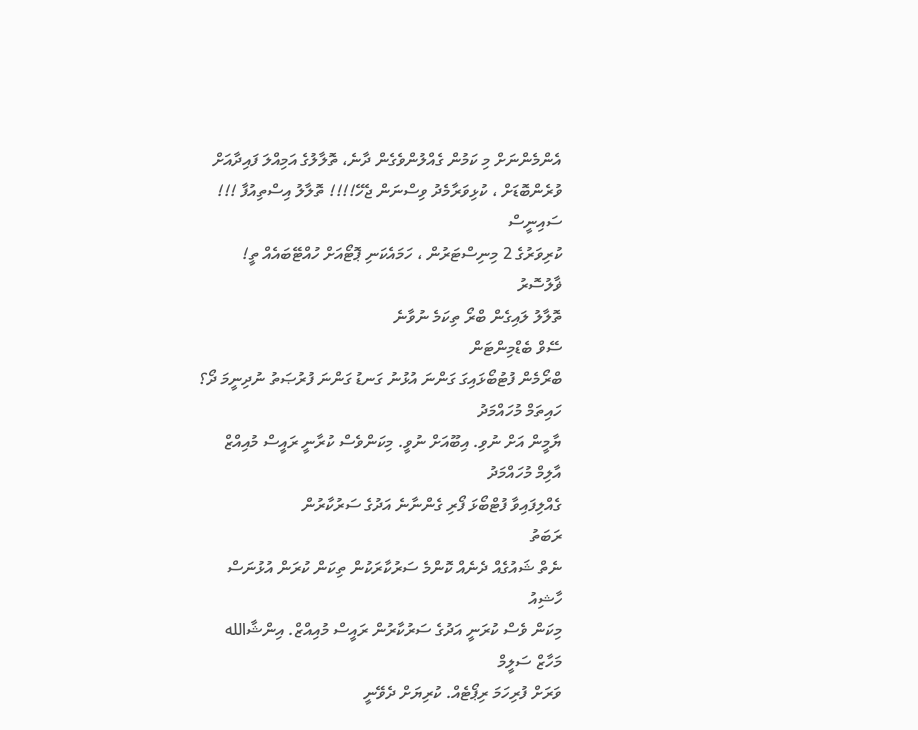އެންމެންނަށް މި ކަމުން ގެއްލުންވެގެން ދާނެ، ތޮލާލުގެ އަމިއްލަ ފައިދާއަށް ވުރެންބޮޑަށް ، ކުޅިވަރާމެދު ވިސްނަން ޖެހޭ!!!! ތޮލާލު އިސްތިއުފާ !!!
ސައިނީސް
ކުރިވަރުގެ 2 މިނިސްޓަރުން ، ހަމައެކަނި ޕޮޓޯއަށް ހުއްޓޭބައެއް ތީ!
ޥާލުސޮރު
ތޮލާލު ލައިގެން ބްރޯ ތިކަމެ ނުވާނެ
ސޭވް ބެޑްމިންޓަން
ބްރޯމެން ފުޓުބޯޅައިގަ ގަންނަ އުޅުނު ގަނޑު ގަންނަ ފުރުޞަތު ނުދިނީމަ ދޯ؟
ހައިތަމް މުހައްމަދު
ޔާމީން އަށް ނުވި. އިބޫއަށް ނުވީ. މިކަންވެސް ކުރާނީ ރައީސް މުއިއްޒް
އާލިމް މުހައްމަދު
ގެއްލިފައިވާ ފުޓްބޯޅަ ފޯރި ގެންނާނެ އަދުގެ ސަރުކާރުން
ރަބަތު
ނެތް ޝައުގެއް ދެނެއް ކޮންމެ ސަރުކާރަކުން ތިކަން ކުރަން އުޅުނަސް
ހާޝިއު
މިކަން ވެސް ކުރަނީ އަދުގެ ސަރުކާރުން ރައީސް މުއިއްޒް. އިންޝާالله
މަހާޒް ސަލީމް
ވަރަށް ފުރިހަމަ ރިޕޯޓެއް. ކުރިޔަށް ދެވޭނީ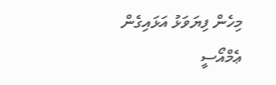މިހެން ފިޔަވަޅު އަޅައިގެން
ޢެމްއޯސީ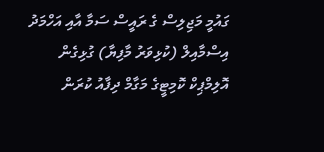ގައުމީ މަޖިލިސް ގެ ރައީސް ސަމާ އާއި އަހްމަދު އިސްމާއިލް (ކުޅިވަރު މާފިޔާ) ގުޅިގެން އޮލިމްޕިކް ކޮމިޓީގެ މަގާމް ދިފާއު ކުރަން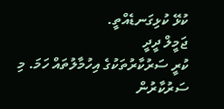ކުޅޭ ކުޅިގަނޑެއްތީ.
ޖަމީލް ދީދީ
ކުރީ ސަރުކާރުތަކުގެ އިހުމާލުތައް ހަމަ. މި ސަރުކާރުން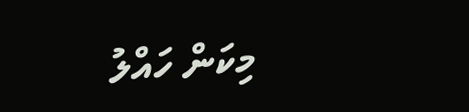މިކަން ހައްލު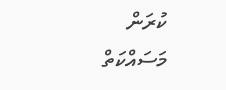ކުރަން މަސައްކަތް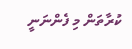ކުރާތަން މި ފެންނަނީ